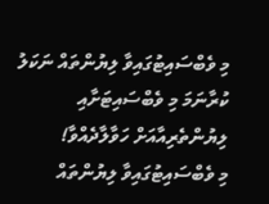މި ވެބްސައިޓުގައިވާ ލިޔުންތައް ނަކަލު ކުރާނަމަ މި ވެބްސައިޓަށާއި ލިޔުންތެރިއާއަށް ހަވާލާދެއްވާ!
މި ވެބްސައިޓުގައިވާ ލިޔުންތައް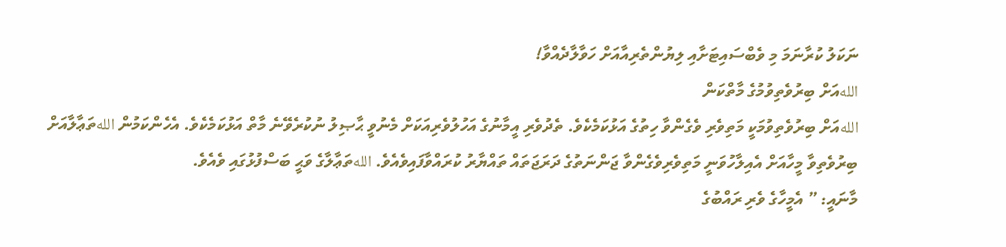ނަކަލު ކުރާނަމަ މި ވެބްސައިޓަށާއި ލިޔުންތެރިއާއަށް ހަވާލާދެއްވާ!
اللهއަށް ބިރުވެތިވުމުގެ މާތްކަން
اللهއަށް ބިރުވެތިވުމަކީ މަތިވެރި ވެގެންވާ ހިތުގެ އަޅުކަމެކެވެ. ތެދުވެރި އީމާނުގެ އަހުލުވެރިއަކަށް މެނުވީ ޙާޞިލު ނުކުރެވޭނެ މާތް އަޅުކަމެކެވެ. އެހެންކަމުން اللهތަޢާލާއަށް ބިރުވެތިވާ މީހާއަށް އެއިލާހުވަނީ މަތިވެރިވެގެންވާ ޖަންނަތުގެ ދަރަޖަތައް ތައްޔާރު ކުރައްވާފައިވެއެވެ. اللهތަޢާލާގެ ވަޙީ ބަސްފުޅުގައި ވެއެވެ.
މާނައީ: ” އެމީހާގެ ވެރި ރައްބުގެ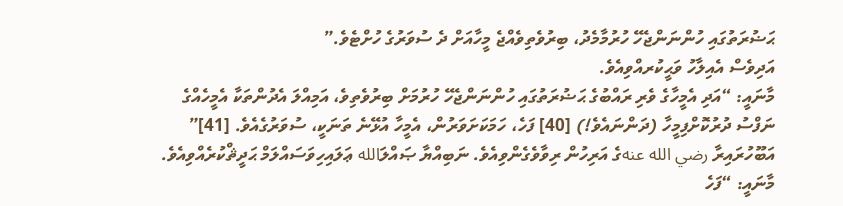ޙަޟުރަތުގައި ހުންނަންޖެހޭ ހުރުމާމެދު، ބިރުވެތިވެއްޖެ މީހާއަށް ދެ ސުވަރުގެ ހުށްޓެވެ.”
އަދިވެސް އެއިލާހު ވަޙީކުރއްވިއެވެ.
މާނައީ: “އަދި އެމީހާގެ ވެރި ރައްބުގެ ޙަޟުރަތުގައި ހުންނަންޖެހޭ ހުރުމަށް ބިރުވެތިވެ، އަމިއްލަ އެދުންތަކާ އެމީހެއްގެ ނަފްސު ދުރުކޮށްފިމީހާ (ދަންނައެވެ!) [40] ފަހެ، ހަމަކަށަވަރުން، އެމީހާ އުޅޭނެ ތަނަކީ، ސުވަރުގެއެވެ. [41]”
އަބޫހުރައިރާ رضي الله عنهގެ އަރިހުން ރިވާވެގެންވިއެވެ. ނަބިއްޔާ ޞައްލަالله ޢަލައިހިވަސައްލަމް ޙަދީޘްކުރެއްވިއެވެ.
މާނައީ: “ފަހެ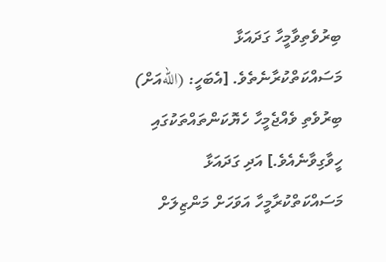ބިރުވެތިވާމީހާ ގަދައަޅާ މަސައްކަތްކުރާނެތެވެ. [އެބަހީ: (اللهއަށް) ބިރުވެތި ވެއްޖެމީހާ ހެޔޮކަންތައްތަކުގައި ހީވާގިވާނެއެވެ.] އަދި ގަދައަޅާ މަސައްކަތްކުރާމީހާ އަވަހަށް މަންޒިލަށް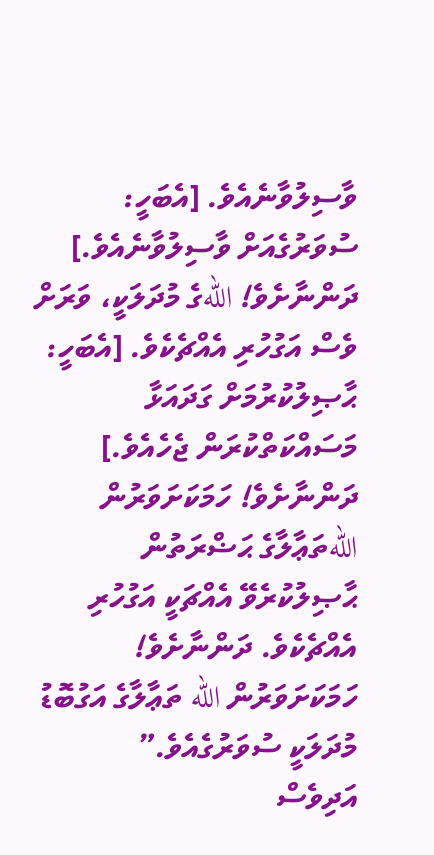ވާސިލުވާނެއެވެ. [އެބަހީ: ސުވަރުގެއަށް ވާސިލުވާނެއެވެ.] ދަންނާށެވެ! اللهގެ މުދަލަކީ، ވަރަށް ވެސް އަގުހުރި އެއްޗެކެވެ. [އެބަހީ: ޙާޞިލުކުރުމަށް ގަދައަޅާ މަސައްކަތްކުރަން ޖެހެއެވެ.] ދަންނާށެވެ! ހަމަކަށަވަރުން اللهތަޢާލާގެ ޙަޟްރަތުން ޙާޞިލުކުރެވޭ އެއްޗަކީ އަގުހުރި އެއްޗެކެވެ. ދަންނާށެވެ! ހަމަކަށަވަރުން الله ތަޢާލާގެ އަގުބޮޑު މުދަލަކީ ސުވަރުގެއެވެ.”
އަދިވެސް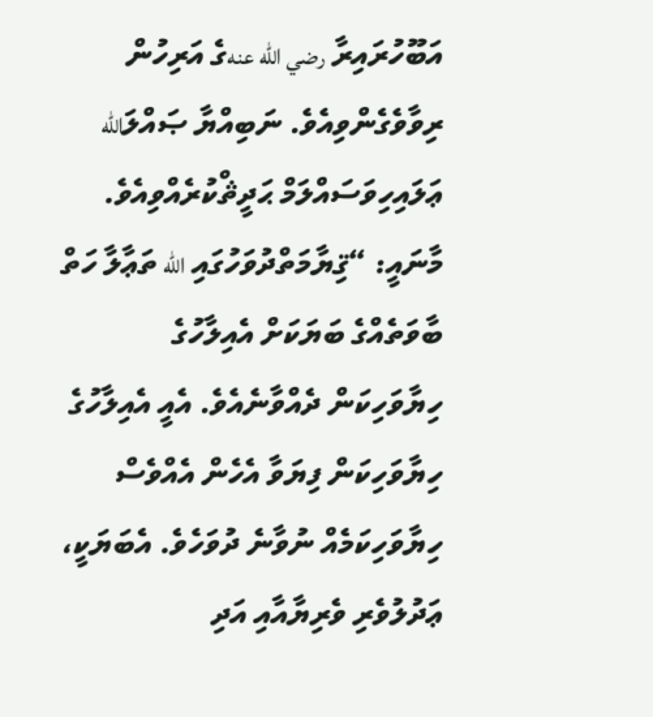އަބޫހުރައިރާ رضي الله عنهގެ އަރިހުން ރިވާވެގެންވިއެވެ. ނަބިއްޔާ ޞައްލަالله ޢަލައިހިވަސައްލަމް ޙަދީޘްކުރެއްވިއެވެ.
މާނައީ: “ޤިޔާމަތްދުވަހުގައި الله ތަޢާލާ ހަތް ބާވަތެއްގެ ބަޔަކަށް އެއިލާހުގެ ހިޔާވަހިކަން ދެއްވާނެއެވެ. އެއީ އެއިލާހުގެ ހިޔާވަހިކަން ފިޔަވާ އެހެން އެއްވެސް ހިޔާވަހިކަމެއް ނުވާނެ ދުވަހެވެ. އެބަޔަކީ، ޢަދުލުވެރި ވެރިޔާއާއި އަދި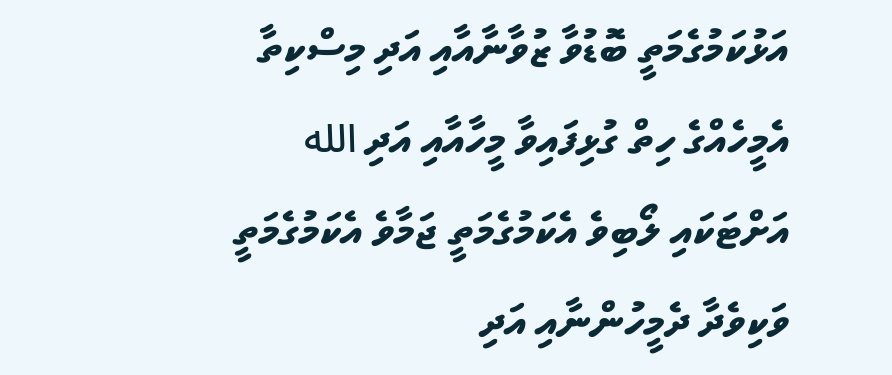އަޅުކަމުގެމަތީ ބޮޑުވާ ޒުވާނާއާއި އަދި މިސްކިތާ އެމީހެއްގެ ހިތް ގުޅިފައިވާ މީހާއާއި އަދި الله އަށްޓަކައި ލޯބިވެ އެކަމުގެމަތީ ޖަމާވެ އެކަމުގެމަތީ ވަކިވެދާ ދެމީހުންނާއި އަދި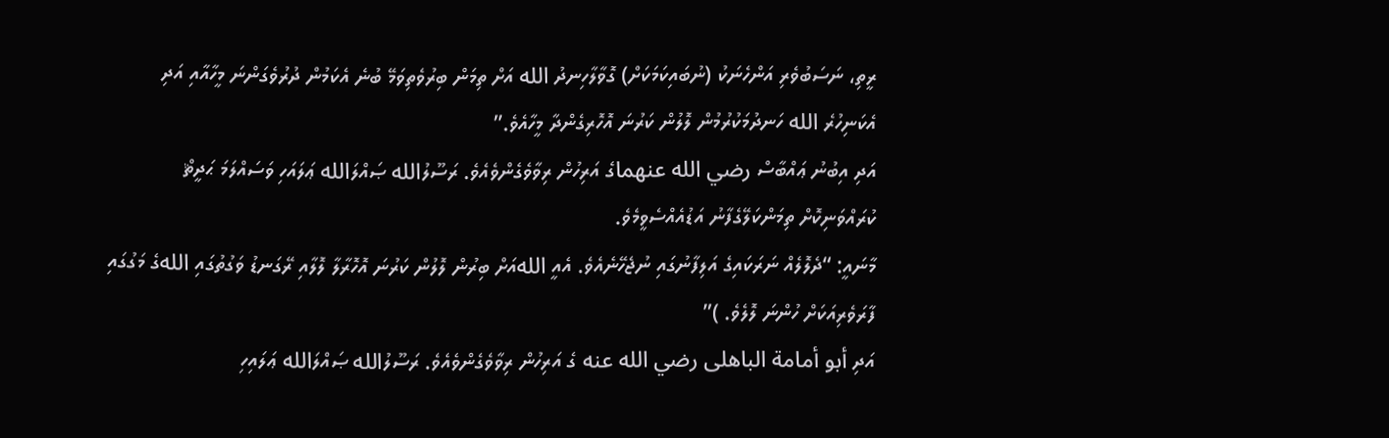ރީތި، ނަސަބުވެރި އަންހެނަކު (ނުބައިކަމަކަށް) ގޮވާލާހިނދު الله އަށް ތިމަން ބިރުވެތިވަމޭ ބުނެ އެކަމުން ދުރުވެގަންނަ މީހާއާއި އަދި އެކަނިހުރެ الله ހަނދުމަކުރުމުން ލޮލުން ކަރުނަ އޮހޮރިގެންދާ މީހާއެވެ.”
އަދި އިބުނު ޢައްބާސް رضي الله عنهماގެ އަރިހުން ރިވާވެގެންވެއެވެ. ރަސޫލުالله ޞައްލަالله ޢަލައަހި ވަސައްލަމަ ޙަދީޘް ކުރައްވަނިކޮށް ތިމަންކަލޭގެފާނު އަޑުއެއްސެވީމެވެ.
މާނައީ: “ދެލޮލެއް ނަރަކައިގެ އަލިފާނުގައި ނުޖެހޭނެއެވެ. އެއީ اللهއަށް ބިރުން ލޮލުން ކަރުނަ އޮހޮރާލާ ލޮލާއި ރޭގަނޑު ވަގުތުގައި اللهގެ މަގުގައި ފާރަވެރިއަކަށް ހުންނަ ލޮލެވެ. )”
އަދި أبو أمامة الباهلى رضي الله عنه ގެ އަރިހުން ރިވާވެގެންވެއެވެ. ރަސޫލުالله ޞައްލަالله ޢަލައިހި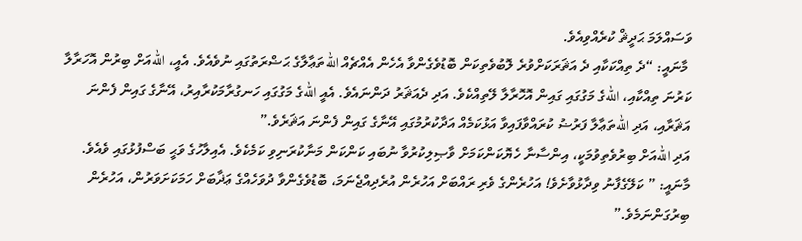ވަސައްލަމަ ޙަދީޘް ކުރެއްވިއެވެ.
 މާނައީ: “ދެ ތިއްކަކާއި ދެ އަޘަރަކަށްވުރެ ލޮބުވެތިކަން ބޮޑުވެގެންވާ އެހެން އެއްޗެއް اللهތަޢާލާގެ ޙަޟްރަތުގައި ނުވެއެވެ. އެއީ، اللهއަށް ބިރުން އޮހަރާލާ ކަރުނަ ތިއްކާއި، اللهގެ މަގުގައި ގައިން އޮހޮރާލާ ލޭތިއްކެވެ. އަދި ދެއަޘަރު ދަންނައެވެ. އެއީ اللهގެ މަގުގައި ހަނގުރާމަކުރާއިރު، އޭނާގެ ގައިން ފެންނަ އަޘަރާއި، އަދި اللهތަޢާލާ ފަރުޟު ކުރައްވާފައިވާ އަޅުކަމެއް އަދާކުރުމުގައި އޭނާގެ ގައިން ފެންނަ އަޘަރެވެ.”
އަދި اللهއަށް ބިރުވެތިވުމަކީ، އިންސާނާ ހެޔޮކަންކަމަށް ވާޞިލިކުރުވާ ނުބައި ކަންކަން މަނާކުރަނިވި ކަމެކެވެ. އެއިލާހުގެ ވަޙީ ބަސްފުޅުގައި ވެއެވެ.
މާނައީ: ” ކަލޭގެފާނު ވިދާޅުވާށެވެ! އަހުރެންގެ ވެރި ރައްބަށް އަހުރެން އުރެދިއްޖެނަމަ، ބޮޑުވެގެންވާ ދުވަހެއްގެ ޢަޛާބަށް ހަމަކަށަވަރުން، އަހުރެން ބިރުގަންނަމެވެ.”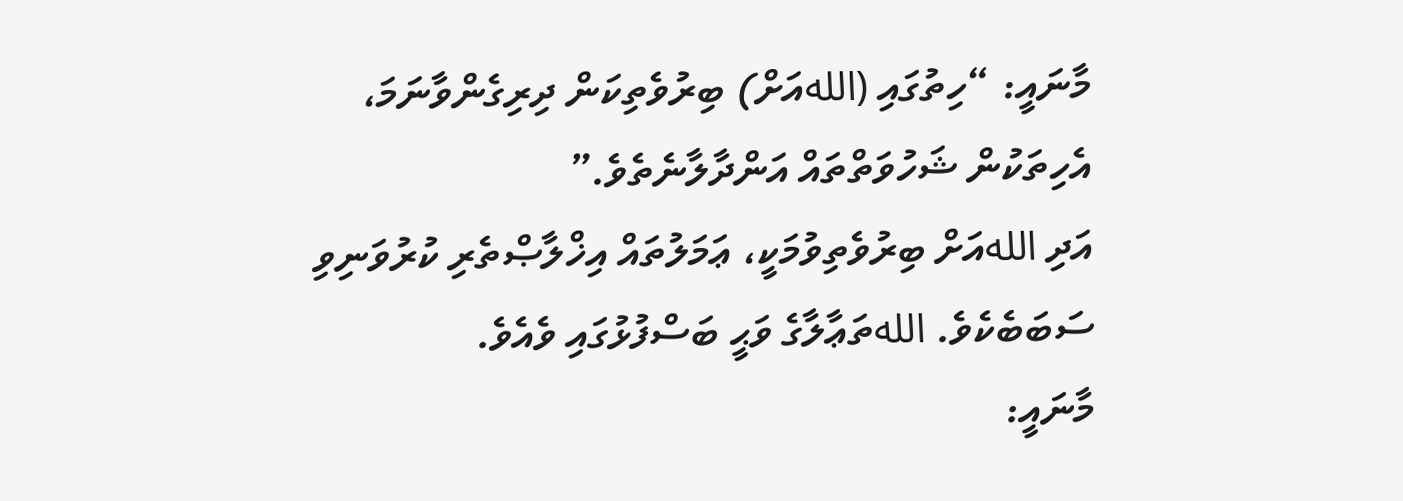މާނައީ: “ހިތުގައި (اللهއަށް) ބިރުވެތިކަން ދިރިގެންވާނަމަ، އެހިތަކުން ޝަހުވަތްތައް އަންދާލާނެތެވެ.”
އަދި اللهއަށް ބިރުވެތިވުމަކީ، ޢަމަލުތައް އިޚްލާޞްތެރި ކުރުވަނިވި ސަބަބެކެވެ. اللهތަޢާލާގެ ވަޙީ ބަސްފުޅުގައި ވެއެވެ.
މާނައީ: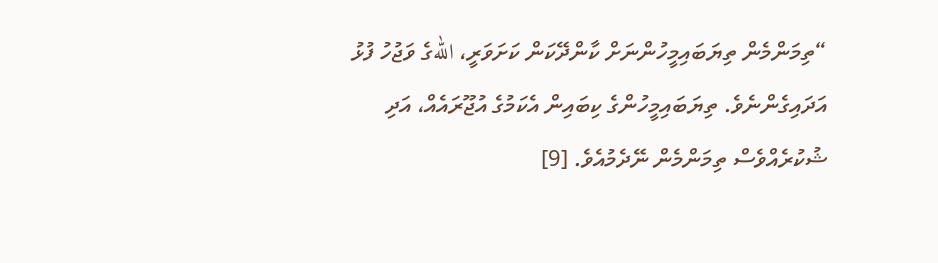“ތިމަންމެން ތިޔަބައިމީހުންނަށް ކާންދޭކަން ކަށަވަރީ، اللهގެ ވަޖުހު ފުޅު އަދައިގެންނެވެ. ތިޔަބައިމީހުންގެ ކިބައިން އެކަމުގެ އުޖޫރައެއް، އަދި ޝުކުރެއްވެސް ތިމަންމެން ނޭދެމުއެވެ. [9]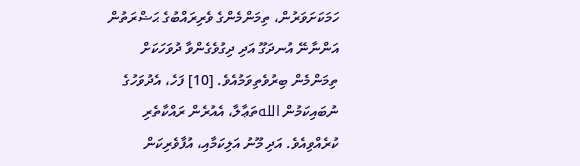ހަމަކަށަވަރުން، ތިމަންމެންގެ ވެރިރައްބުގެ ޙަޟްރަތުން އަންނާނޭ އުނދަގޫ އަދި ދިގުވެގެންވާ ދުވަހަކަށް ތިމަންމެން ބިރުވެތިވަމުއެވެ. [10] ފަހެ، އެދުވަހުގެ ނުބައިކަމުން اللهތަޢާލާ، އެއުރެން ރައްކާތެރި ކުރެއްވިއެވެ. އަދި މޫނު އަލިކަމާއި، އުފާވެރިކަން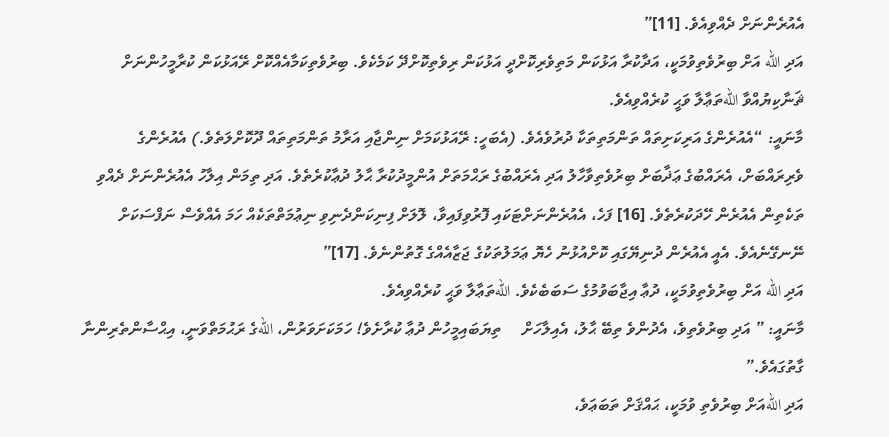އެއުރެންނަށް ދެއްވިއެވެ. [11]”
އަދި الله އަށް ބިރުވެތިވުމަކީ، އަދާކުރާ އަޅުކަން މަތިވެރިކޮށްދީ އަޅުކަން ރިވެތިކޮށްދޭ ކަމެކެވެ. ބިރުވެތިކަމާއެއްކޮށް ރޭއަޅުކަން ކުރާމީހުންނަށް ޘަނާކިޔުއްވާ اللهތަޢާލާ ވަޙީ ކުރެއްވިއެވެ.
މާނައީ: “އެއުރެންގެ އަރިކަށިތައް ތަންމަތިތަކާ ދުރުވެއެވެ. (އެބަހީ: ރޭއަޅުކަމަށް ނިންޖާއި އަރާމު ތަންމަތިތައް ދޫކޮށްލަތެވެ.) އެއުރެންގެ ވެރިރައްބަށް، އެރައްބުގެ ޢަޛާބަށް ބިރުވެތިވާހާލު އަދި އެރައްބުގެ ރަޙްމަތަށް އުންމީދުކުރާ ޙާލު ދުޢާކުރެތެވެ. އަދި ތިމަން އިލާހު އެއުރެންނަށް ދެއްވި ތަކެތިން އެއުރެން ހޭދަކުރެތެވެ. [16] ފަހެ، އެއުރެންނަށްޓަކައި ފޮރުވިފައިވާ، ލޮލަށް ފިނިކަންދެނިވި ނިޢުމަތްތަކެއް ހަމަ އެއްވެސް ނަފްސަކަށް ނޭނގޭނެއެވެ. އެއީ އެއުރެން ދުނިޔޭގައި ކޮށްއުޅުނު ހެޔޮ ޢަމަލުތަކުގެ ޖަޒާއެއްގެ ގޮތުންނެވެ. [17]”
އަދި الله އަށް ބިރުވެތިވުމަކީ، ދުޢާ އިޖާބަވުމުގެ ސަބަބެކެވެ. اللهތަޢާލާ ވަޙީ ކުރެއްވިއެވެ.
މާނައީ: ” އަދި ބިރުވެތިވެ، އެދުންވެ ތިބޭ ޙާލު، އެއިލާހަށް     ތިޔަބައިމީހުން ދުޢާ ކުރާށެވެ! ހަމަކަށަވަރުން، اللهގެ ރަޙުމަތްވަނީ، އިޙްސާންތެރިންނާ ގާތުގައެވެ.”
އަދި اللهއަށް ބިރުވެތި ވުމަކީ، ޙައްޤަށް ތަބަޢަވެ،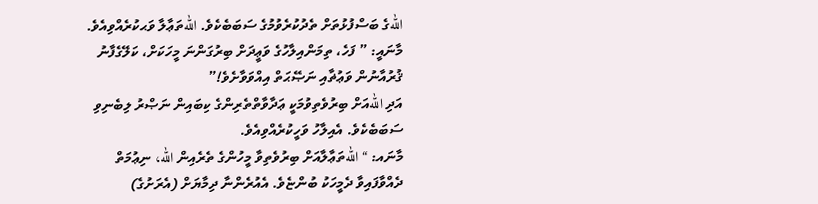اللهގެ ބަސްފުޅުތަށް ތެދުކުރެވުމުގެ ސަބަބެކެވެ. اللهތަޢާލާ ވަޙކުރެއްވިއެވެ.
މާނައީ: ” ފަހެ، ތިމަންއިލާހުގެ ވަޢީދަށް ބިރުގަންނަ މީހަކަށް، ކަލޭގެފާނު ޤުރުއާނުން ވަޢުޡާއި ނަޞޭޙަތް އިއްވަވާށެވެ!”
އަދި اللهއަށް ބިރުވެތިވުމަކީ ޢަދާވާތްތެރިންގެ ކިބައިން ނަޞްރު ލިބެނިވި ސަބަބެކެވެ. އެއިލާހު ވަހީކުރެއްވިއެވެ.
މާނައ: “اللهތަޢާލާއަށް ބިރުވެތިވާ މީހުންގެ ތެރެއިން الله، ނިޢުމަތް ދެއްވާފައިވާ ދެމީހަކު ބުންޏެވެ. އެއުރެންނާ ދިމާޔަށް (އެރަށުގެ)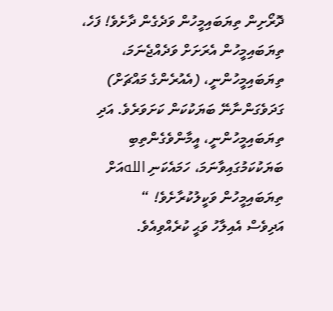ދޮރޯށިން ތިޔަބައިމީހުން ވަދެގެން ދާށެވެ! ފަހެ، ތިޔަބައިމީހުން އެރަށަށް ވަދެއްޖެނަމަ، ތިޔަބައިމީހުންނީ، (އެއުރެންގެ މައްޗަށް) ގަދަވެގަންނާނޭ ބަޔަކުކަން ކަށަވަރެވެ. އަދި ތިޔަބައިމީހުންނީ، އީމާންވެގެންތިބި ބަޔަކުކަމުގައިވާނަމަ، ހަމައެކަނި اللهއަށް ތިޔަބައިމީހުން ވަކީލުކުރާށެވެ! “
އަދިވެސް އެއިލާހު ވަޙީ ކުރެއްވިއެވެ.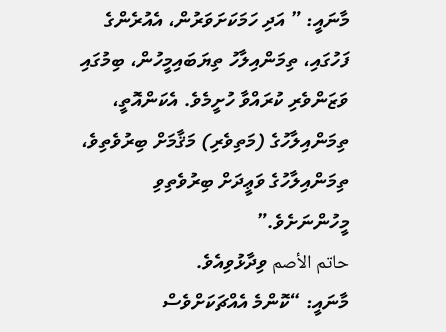މާނައީ: ” އަދި ހަމަކަށަވަރުން، އެއުރެންގެ ފަހުގައި، ތިމަންއިލާހު ތިޔަބައިމީހުން، ބިމުގައި ވަޒަންވެރި ކުރައްވާ ހުށީމެވެ. އެކަންއޮތީ، ތިމަންއިލާހުގެ (މަތިވެރި) މަޤާމަށް ބިރުވެތިވެ، ތިމަންއިލާހުގެ ވަޢީދަށް ބިރުވެތިވި މީހުންނަށެވެ.”
حاتم الأصم ވިދާޅުވިއެވެ.
މާނައީ: “ކޮންމެ އެއްޗަކަށްވެސް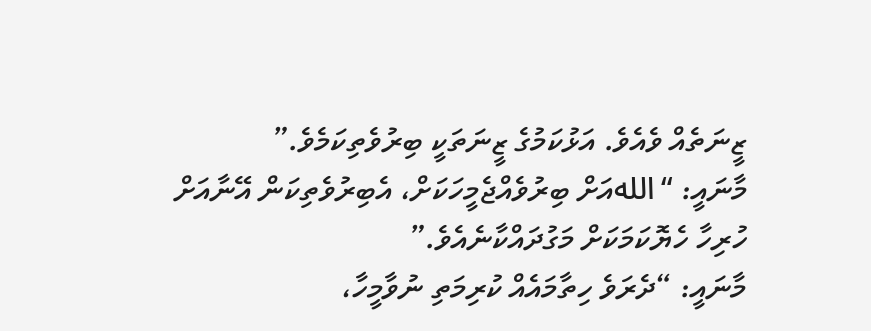ޒީނަތެއް ވެއެވެ. އަޅުކަމުގެ ޒީނަތަކީ ބިރުވެތިކަމެވެ.”
މާނައީ: “اللهއަށް ބިރުވެއްޖެމީހަކަށް، އެބިރުވެތިކަން އޭނާއަށް ހުރިހާ ހެޔޮކަމަކަށް މަގުދައްކާނެއެވެ.”
މާނައީ: “ދެރަވެ ހިތާމައެއް ކުރިމަތި ނުވާމީހާ،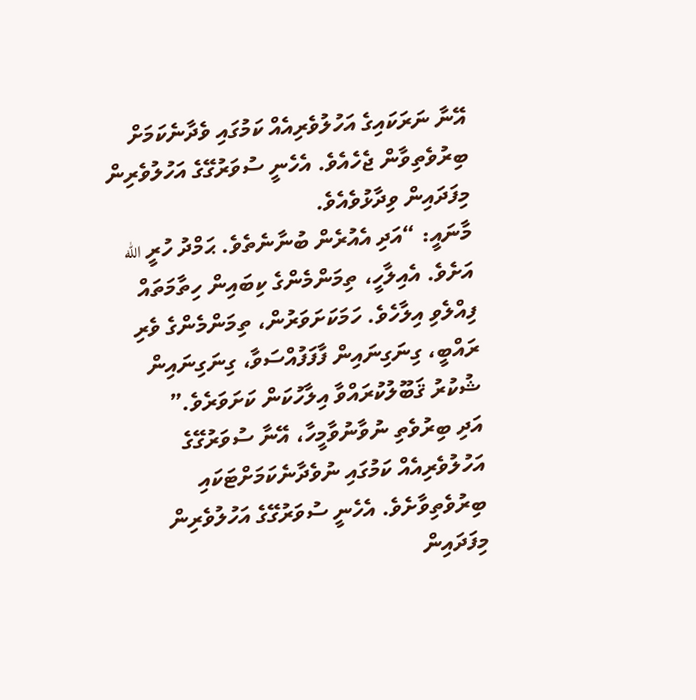އޭނާ ނަރަކައިގެ އަހުލުވެރިއެއް ކަމުގައި ވެދާނެކަމަށް ބިރުވެތިވާން ޖެހެއެވެ. އެހެނީ ސުވަރުގޭގެ އަހުލުވެރިން މިފަދައިން ވިދާޅުވެއެވެ.
މާނައީ: “އަދި އެއުރެން ބުނާނެތެވެ. ޙަމްދު ހުރީ الله އަށެވެ. އެއިލާހީ، ތިމަންމެންގެ ކިބައިން ހިތާމަތައް ފިއްލެވި އިލާހެވެ. ހަމަކަށަވަރުން، ތިމަންމެންގެ ވެރި ރައްބީ، ގިނަގިނައިން ފާފަފުއްސަވާ، ގިނަގިނައިން ޝުކުރު ޤަބޫލުކުރައްވާ އިލާހުކަން ކަށަވަރެވެ.”
އަދި ބިރުވެތި ނުވާނުވާމީހާ، އޭނާ ސުވަރުގޭގެ އަހުލުވެރިއެއް ކަމުގައި ނުވެދާނެކަމަށްޓަކައި ބިރުވެތިވާށެވެ. އެހެނީ ސުވަރުގޭގެ އަހުލުވެރިން މިފަދައިން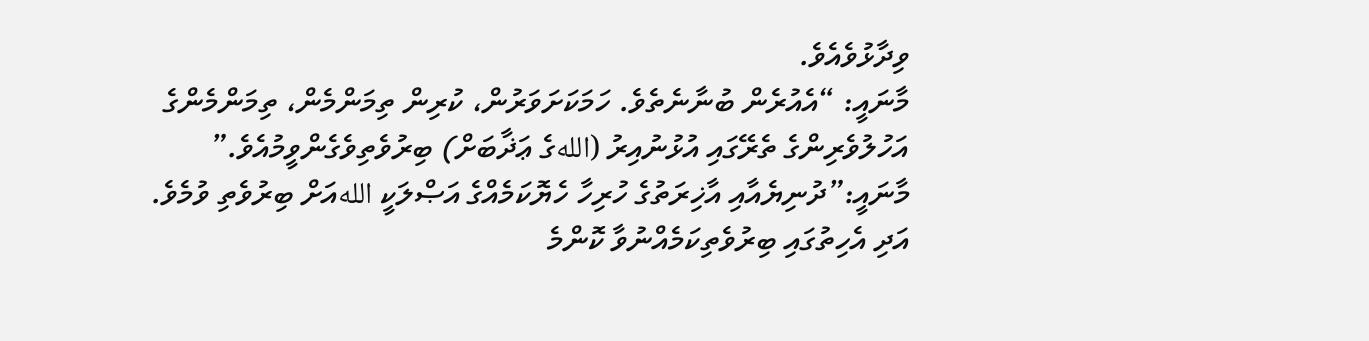ވިދާޅުވެއެވެ.
މާނައީ: “އެއުރެން ބުނާނެތެވެ. ހަމަކަށަވަރުން، ކުރިން ތިމަންމެން، ތިމަންމެންގެ އަހުލުވެރިންގެ ތެރޭގައި އުޅުނުއިރު (اللهގެ ޢަޛާބަށް) ބިރުވެތިވެގެންވީމުއެވެ.”
މާނައީ:”ދުނިޔެއާއި އާޚިރަތުގެ ހުރިހާ ހެޔޮކަމެއްގެ އަޞްލަކީ اللهއަށް ބިރުވެތި ވުމެވެ. އަދި އެހިތުގައި ބިރުވެތިކަމެއްނުވާ ކޮންމެ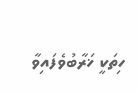ހިތަކީ ޚަރާބުވެފައިވާ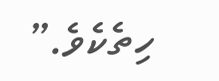ހިތެކެވެ.”